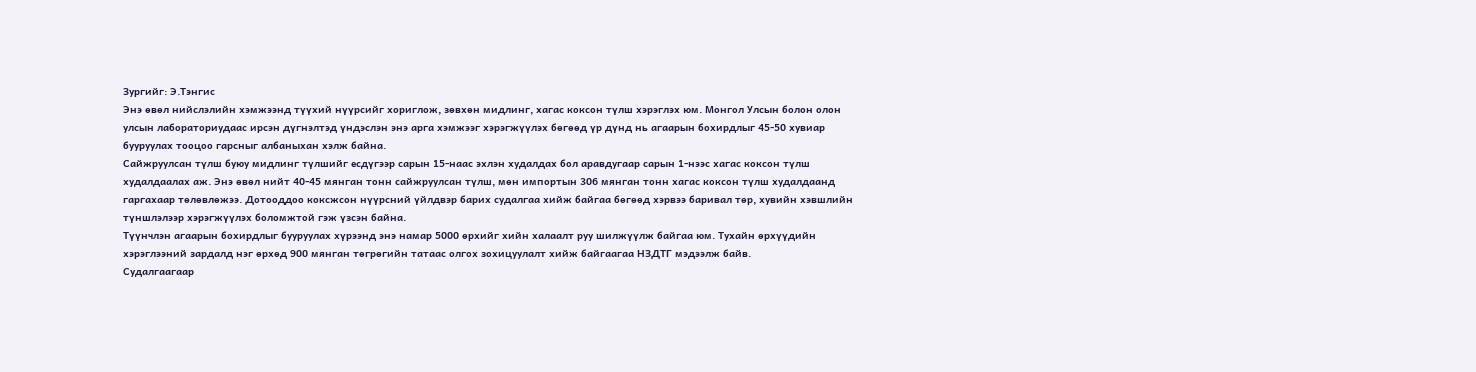Зургийг: Э.Тэнгис
Энэ өвөл нийслэлийн хэмжээнд түүхий нүүрсийг хориглож, зөвхөн мидлинг, хагас коксон түлш хэрэглэх юм. Монгол Улсын болон олон улсын лабораториудаас ирсэн дүгнэлтэд үндэслэн энэ арга хэмжээг хэрэгжүүлэх бөгөөд үр дүнд нь агаарын бохирдлыг 45-50 хувиар бууруулах тооцоо гарсныг албаныхан хэлж байна.
Сайжруулсан түлш буюу мидлинг түлшийг есдүгээр сарын 15-наас эхлэн худалдах бол аравдугаар сарын 1-нээс хагас коксон түлш худалдаалах аж. Энэ өвөл нийт 40-45 мянган тонн сайжруулсан түлш, мөн импортын 306 мянган тонн хагас коксон түлш худалдаанд гаргахаар төлөвлөжээ. Дотооддоо коксжсон нүүрсний үйлдвэр барих судалгаа хийж байгаа бөгөөд хэрвээ баривал төр, хувийн хэвшлийн түншлэлээр хэрэгжүүлэх боломжтой гэж үзсэн байна.
Түүнчлэн агаарын бохирдлыг бууруулах хүрээнд энэ намар 5000 өрхийг хийн халаалт руу шилжүүлж байгаа юм. Тухайн өрхүүдийн хэрэглээний зардалд нэг өрхөд 900 мянган төгрөгийн татаас олгох зохицуулалт хийж байгаагаа НЗДТГ мэдээлж байв.
Судалгаагаар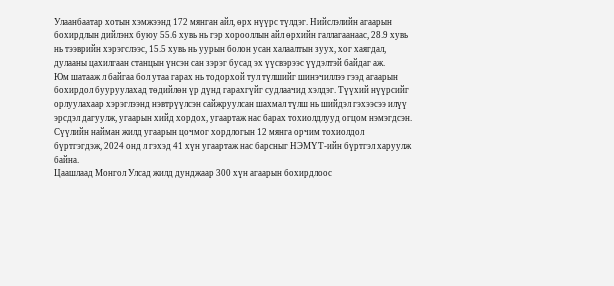Улаанбаатар хотын хэмжээнд 172 мянган айл, өрх нүүрс түлдэг. Нийслэлийн агаарын бохирдлын дийлэнх буюу 55.6 хувь нь гэр хорооллын айл өрхийн галлагаанаас, 28.9 хувь нь тээврийн хэрэгслээс, 15.5 хувь нь уурын болон усан халаалтын зуух, хог хаягдал, дулааны цахилгаан станцын үнсэн сан зэрэг бусад эх үүсвэрээс үүдэлтэй байдаг аж.
Юм шатааж л байгаа бол утаа гарах нь тодорхой тул түлшийг шинэчиллээ гээд агаарын бохирдол бууруулахад төдийлөн үр дүнд гарахгүйг судлаачид хэлдэг. Түүхий нүүрсийг орлуулахаар хэрэглээнд нэвтрүүлсэн сайжруулсан шахмал түлш нь шийдэл гэхээсээ илүү эрсдэл дагуулж, угаарын хийд хордох, угаартаж нас барах тохиолдлууд огцом нэмэгдсэн. Сүүлийн найман жилд угаарын цочмог хордлогын 12 мянга орчим тохиолдол бүртгэгдэж, 2024 онд л гэхэд 41 хүн угаартаж нас барсныг НЭМҮТ-ийн бүртгэл харуулж байна.
Цаашлаад Монгол Улсад жилд дунджаар 300 хүн агаарын бохирдлоос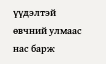үүдэлтэй өвчний улмаас нас барж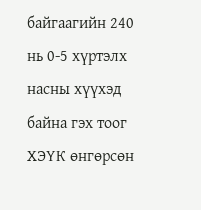байгаагийн 240 нь 0-5 хүртэлх насны хүүхэд байна гэх тоог ХЭҮК өнгөрсөн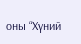оны “Хүний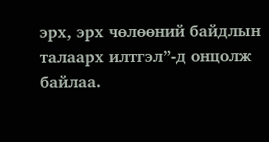эрх, эрх чөлөөний байдлын талаарх илтгэл”-д онцолж байлаа.